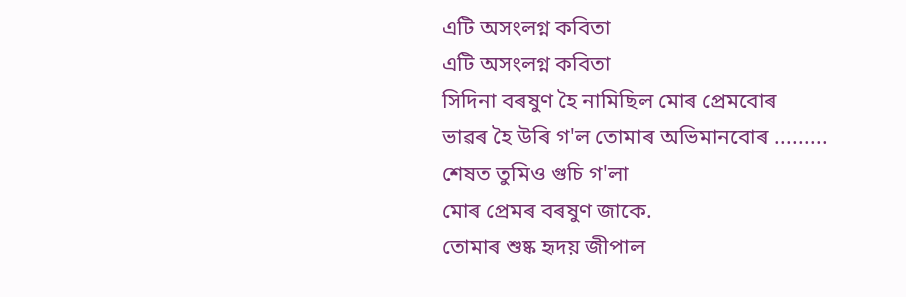এটি অসংলগ্ন কবিতা
এটি অসংলগ্ন কবিতা
সিদিনা বৰষুণ হৈ নামিছিল মোৰ প্রেমবোৰ
ভাৱৰ হৈ উৰি গ'ল তোমাৰ অভিমানবোৰ .........
শেষত তুমিও গুচি গ'লা
মোৰ প্ৰেমৰ বৰষুণ জাকে.
তোমাৰ শুষ্ক হৃদয় জীপাল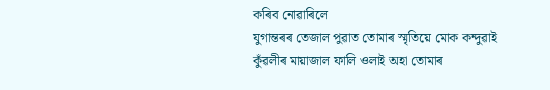কৰিব নোৱাৰিলে
যুগান্তৰৰ তেজাল পুৱাত তোমাৰ স্মৃতিয়ে মোক কন্দুৱাই
কুঁৱলীৰ মায়াজাল ফালি ওলাই অহা তোমাৰ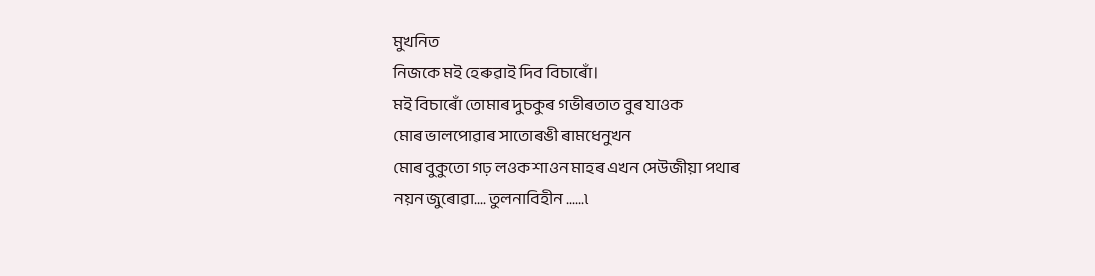মুখনিত
নিজকে মই হেৰুৱাই দিব বিচাৰোঁ।
মই বিচাৰোঁ তোমাৰ দুচকুৰ গভীৰতাত বুৰ যাওক
মোৰ ভালপোৱাৰ সাতোৰঙী ৰামধেনুখন
মোৰ বুকুতো গঢ় লওক শাওন মাহৰ এখন সেউজীয়া পথাৰ
নয়ন জুৰোৱা.... তুলনাবিহীন ......৷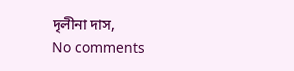দৃলীনা দাস,
No comments